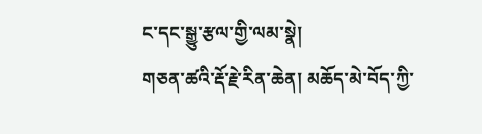ང་དང་སྒྱུ་རྩལ་གྱི་ལམ་སྣེ།
གཅན་ཚའི་རྡོ་རྗེ་རིན་ཆེན། མཆོད་མེ་བོད་ཀྱི་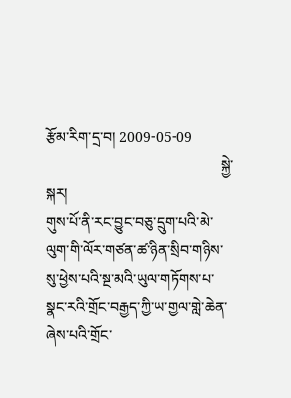རྩོམ་རིག་དྲ་བ། 2009-05-09
                                                སྐྱེ་སྐར།
གུས་པོ་ནི་རང་བྱུང་བཅུ་དྲུག་པའི་མེ་ལུག་གི་ལོར་གཙན་ཚ་ཉིན་སྲིབ་གཉིས་སུ་ཕྱེས་པའི་སྔ་མའི་ཡུལ་གཏོགས་པ་སྣང་རའི་གྲོང་བརྒྱད་ཀྱི་ཡ་གྱལ་གླེ་ཆེན་ཞེས་པའི་གྲོང་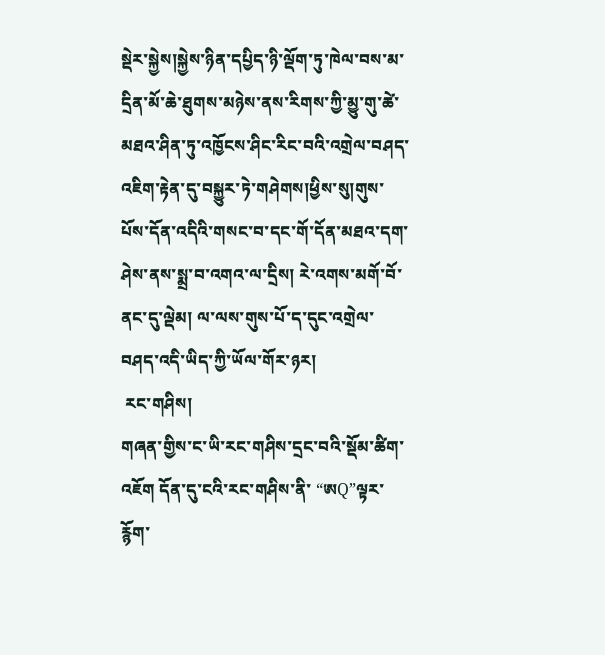སྡེར་སྐྱེས།སྐྱེས་ཉིན་དཔྱིད་ཉི་ལྡོག་ཏུ་ཁེལ་བས་མ་དྲིན་མོ་ཆེ་ཐུགས་མཉེས་ནས་རིགས་ཀྱི་མྱུ་གུ་ཚེ་མཐའ་ཤིན་ཏུ་འཁྱོངས་ཤིང་རིང་བའི་འགྲེལ་བཤད་འཇིག་རྟེན་དུ་བསྐྱུར་ཏེ་གཤེགས།ཕྱིས་སུ།གུས་པོས་དོན་འདིའི་གསང་བ་དང་གོ་དོན་མཐའ་དག་ཤེས་ནས་སྨྲ་བ་འགའ་ལ་དྲིས། རེ་འགས་མགོ་བོ་ནང་དུ་ལྡེམ། ལ་ལས་གུས་པོ་ད་དུང་འགྲེལ་བཤད་འདི་ཡིད་ཀྱི་ཡོལ་གོར་ཉར།
 རང་གཤིས།
གཞན་གྱིས་ང་ཡི་རང་གཤིས་དྲང་བའི་སྡོམ་ཚིག་འཇོག དོན་དུ་ངའི་རང་གཤིས་ནི་ “ཨQ”ལྟར་རྙོག་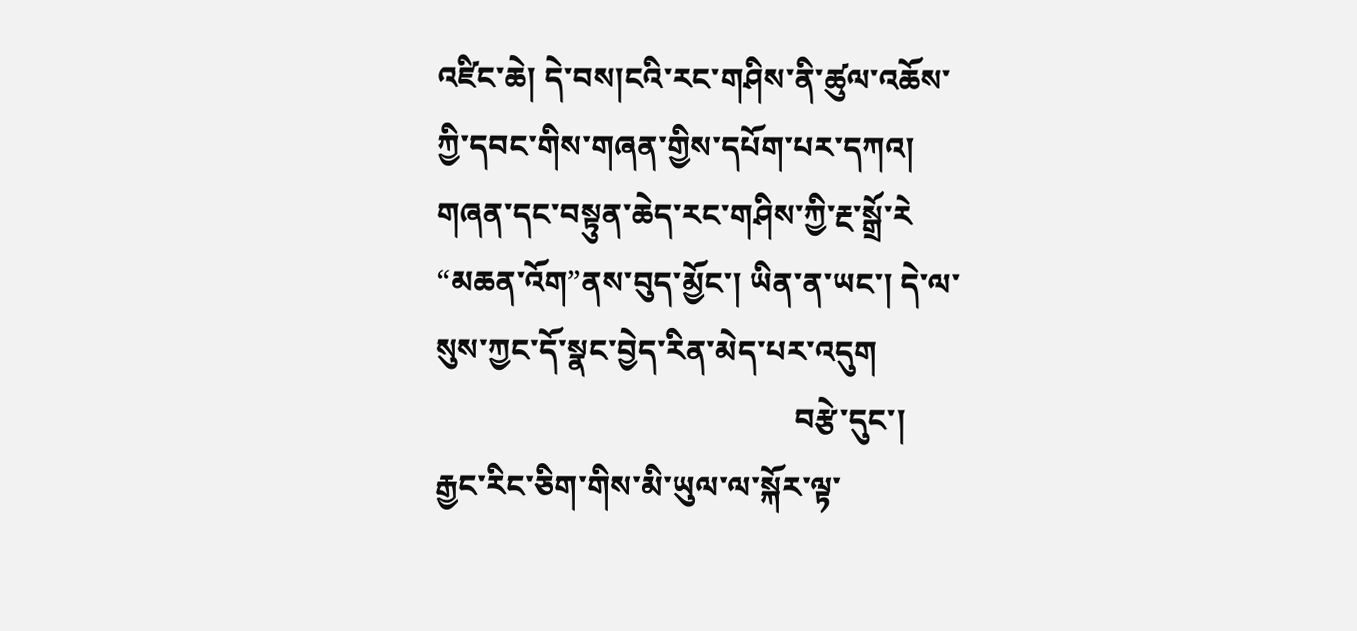འཛིང་ཆེ། དེ་བས།ངའི་རང་གཤིས་ནི་ཚུལ་འཆོས་ཀྱི་དབང་གིས་གཞན་གྱིས་དཔོག་པར་དཀའ། གཞན་དང་བསྟུན་ཆེད་རང་གཤིས་ཀྱི་རྔ་སྒྲོ་རེ “མཆན་འོག”ནས་བུད་མྱོང་། ཡིན་ན་ཡང་། དེ་ལ་སུས་ཀྱང་དོ་སྣང་བྱེད་རིན་མེད་པར་འདུག
                                              བརྩེ་དུང་།
རྒྱང་རིང་ཅིག་གིས་མི་ཡུལ་ལ་སྐོར་ལྟ་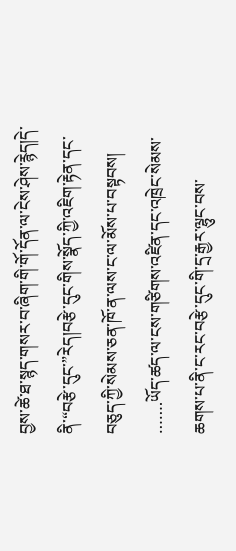བྱས་ཚེ་ཐ་སྙད་གསར་བ་ཞིག་གི་གོ་དོན་ལ་ངེས་ཤེས་རྙེད།དེ་ནི་“བརྩེ་དུང་”རེད།བརྩེ་དུང་གིས་སྣོད་ཀྱི་འཇིག་རྟེན་དང་བཅུད་ཀྱི་སེམས་ཅན་ཁོ་ན་ལས་ང་ལ་མོས་པ་བསྟབས། …….ཡོད་ཚད་ལ་ངས་གཙིགས་འཛིན་དང་འཁྲེང་སེམས་ཆགས་པ་ནི་ང་རང་བརྩེ་དུང་གི་དྲ་རྒྱར་ལྷུང་བས་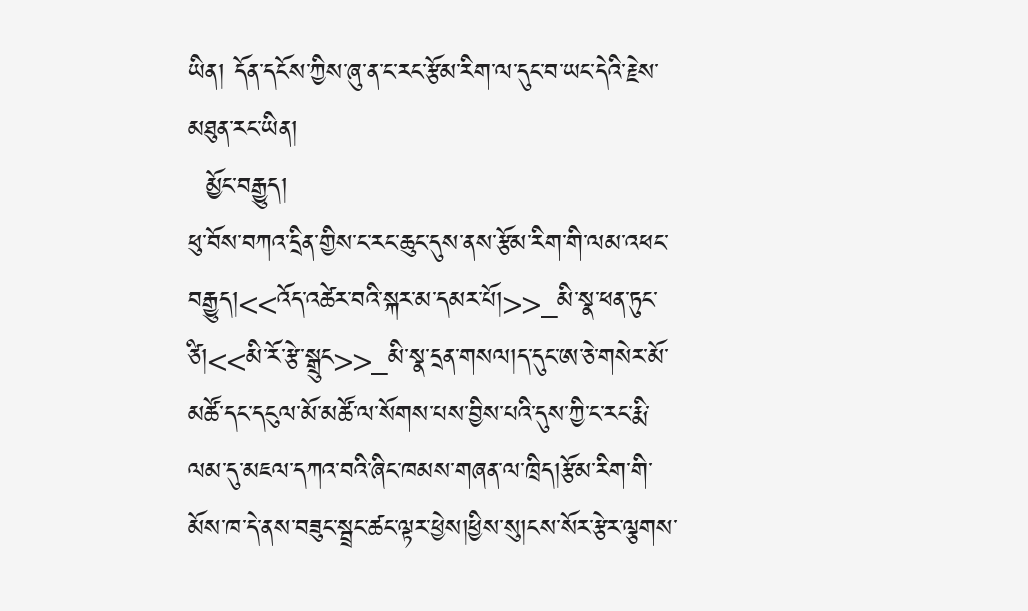ཡིན། དོན་དངོས་ཀྱིས་ཞུ་ན་ང་རང་རྩོམ་རིག་ལ་དུང་བ་ཡང་དེའི་རྗེས་མཐུན་རང་ཡིན།
  མྱོང་བརྒྱུད།
ཕུ་བོས་བཀའ་དྲིན་གྱིས་ང་རང་ཆུང་དུས་ནས་རྩོམ་རིག་གི་ལམ་འཕང་བརྒྱུད།<<འོད་འཚེར་བའི་སྐར་མ་དམར་པོ།>>_མི་སྣ་ཕན་ཏུང་ཙི།<<མི་རོ་རྩེ་སྒྲུང>>_མི་སྣ་དྲན་གསལ།ད་དུང་ཨ་ཅེ་གསེར་མོ་མཚོ་དང་དངུལ་མོ་མཚོ་ལ་སོགས་པས་བྱིས་པའི་དུས་ཀྱི་ང་རང་རྨི་ལམ་དུ་མཇལ་དཀའ་བའི་ཞིང་ཁམས་གཞན་ལ་ཁྲིད།རྩོམ་རིག་གི་མོས་ཁ་དེ་ནས་བཟུང་སྦྲང་ཚང་ལྟར་ཕྱེས།ཕྱིས་སུ།ངས་སོར་རྩེར་ལྕགས་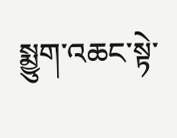སྨྱུག་འཆང་སྟེ་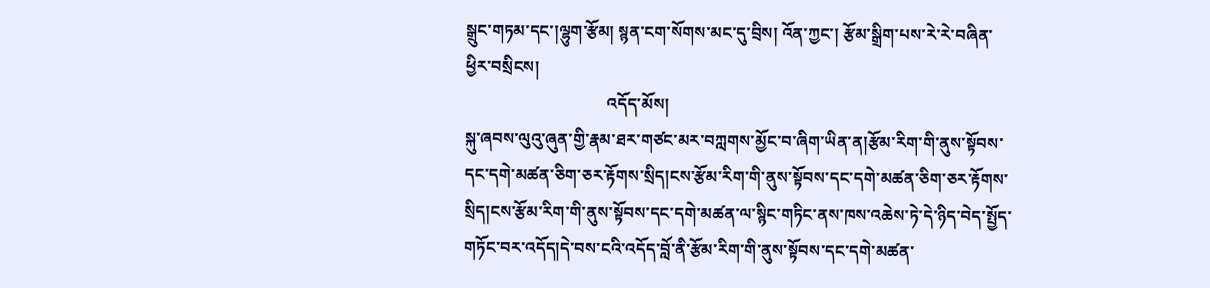སྒྲུང་གཏམ་དང་།ལྷུག་རྩོམ། སྙན་ངག་སོགས་མང་དུ་བྲིས། འོན་ཀྱང་། རྩོམ་སྒྲིག་པས་རེ་རེ་བཞིན་ཕྱིར་བསྲིངས།
                                  འདོད་མོས།
སྐུ་ཞབས་ལུའུ་ཞུན་གྱི་རྣམ་ཐར་གཙང་མར་བཀླགས་མྱོང་བ་ཞིག་ཡིན་ན།རྩོམ་རིག་གི་ནུས་སྟོབས་དང་དགེ་མཚན་ཅིག་ཅར་རྟོགས་སྲིད།ངས་རྩོམ་རིག་གི་ནུས་སྟོབས་དང་དགེ་མཚན་ཅིག་ཅར་རྟོགས་སྲིད།ངས་རྩོམ་རིག་གི་ནུས་སྟོབས་དང་དགེ་མཚན་ལ་སྙིང་གཏིང་ནས་ཁས་འཆེས་ཏེ་དེ་ཉིད་བེད་སྤྱོད་གཏོང་བར་འདོད།དེ་བས་ངའི་འདོད་བློ་ནི་རྩོམ་རིག་གི་ནུས་སྟོབས་དང་དགེ་མཚན་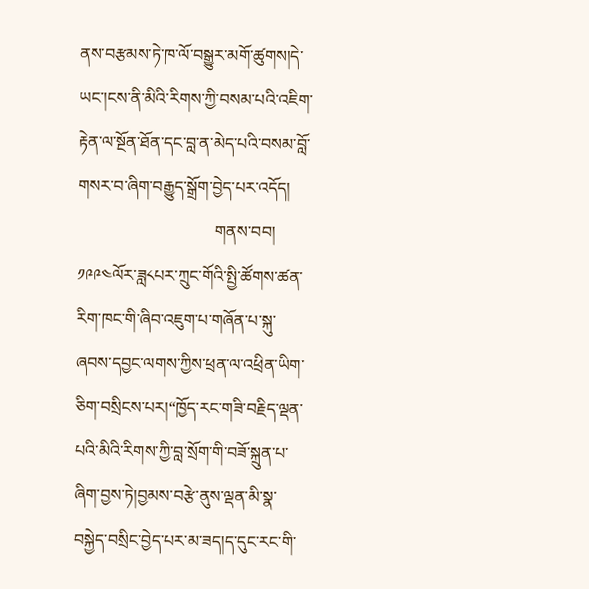ནས་བརྩམས་ཏེ་ཁ་ལོ་བསྒྱུར་མགོ་ཚུགས།དེ་ཡང་།ངས་ནི་མིའི་རིགས་ཀྱི་བསམ་པའི་འཇིག་རྟེན་ལ་སྔོན་ཐོན་དང་བླ་ན་མེད་པའི་བསམ་བློ་གསར་བ་ཞིག་བརྒྱུད་སྒྲོག་བྱེད་པར་འདོད།
                                 གནས་བབ།
༡༩༩༤ལོར་ཟླ༨པར་ཀྲུང་གོའི་སྤྱི་ཚོགས་ཚན་རིག་ཁང་གི་ཞིབ་འཇུག་པ་གཞོན་པ་སྐུ་ཞབས་དབྱང་ལགས་ཀྱིས་ཕྲན་ལ་འཕྲིན་ཡིག་ཅིག་བསྲིངས་པར།“ཁྱོད་རང་གཟི་བརྗིད་ལྡན་པའི་མིའི་རིགས་ཀྱི་བླ་སྲོག་གི་བཟོ་སྐྲུན་པ་ཞིག་བྱས་ཏེ།བྱམས་བརྩེ་ནུས་ལྡན་མི་སྣ་བསྐྱེད་བསྲིང་བྱེད་པར་མ་ཟད།ད་དུང་རང་གི་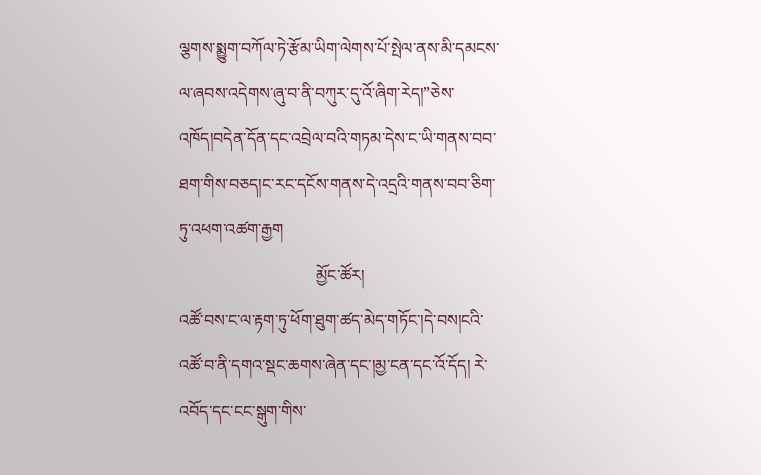ལྕགས་སྨྱུག་བཀོལ་ཏེ་རྩོམ་ཡིག་ལེགས་པོ་སྤེལ་ནས་མི་དམངས་ལ་ཞབས་འདེགས་ཞུ་བ་ནི་བཀུར་དུ་འོ་ཞིག་རེད།”ཅེས་འཁོད།བདེན་དོན་དང་འབྲེལ་བའི་གཏམ་དེས་ང་ཡི་གནས་བབ་ཐག་གིས་བཅད།ང་རང་དངོས་གནས་དེ་འདྲའི་གནས་བབ་ཅིག་ཏུ་འཕག་འཚག་རྒྱག
                                 མྱོང་ཚོར།
འཚོ་བས་ང་ལ་རྟག་ཏུ་ཕོག་ཐུག་ཚད་མེད་གཏོང་།དེ་བས།ངའི་འཚོ་བ་ནི་དགའ་སྡང་ཆགས་ཞེན་དང་།མྱ་ངན་དང་འོ་དོད། རེ་འབོད་དང་ངང་སྒུག་གིས་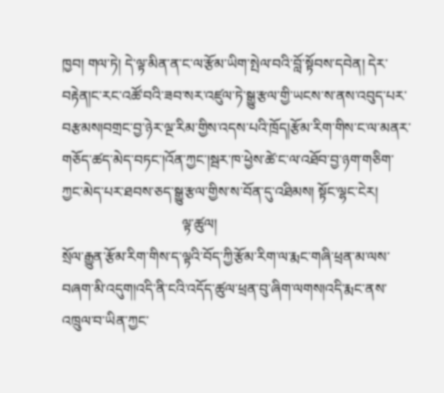ཁྱབ། གལ་ཏེ། དེ་ལྟ་མིན་ན་ང་ལ་རྩོམ་ཡིག་སྤེལ་བའི་བློ་སྟོབས་དབེན། དེར་བརྟེན།ང་རང་འཚོ་བའི་ཟབ་སར་འཛུལ་ཏེ་སྒྱུ་རྩལ་གྱི་ཡངས་ས་ནས་འབུད་པར་བརྩམས།བགྲང་བྱ་ཉེར་ལྔ་རིམ་གྱིས་འདས་པའི་ཁྲོད།རྩོམ་རིག་གིས་ང་ལ་མནར་གཅོད་ཚད་མེད་བཏང་།འོན་ཀྱང་།སྦར་ཁ་ཕྱེས་ཚེ་ང་ལ་འཐོབ་བྱ་ཉག་གཅིག་ཀྱང་མེད་པར་ཐབས་ཅད་སྒྱུ་རྩལ་གྱིས་ས་བོན་དུ་འཐིམས། སྟོང་ལྷང་ངེར།
                                 ལྟ་ཚུལ།
སྲོལ་རྒྱུན་རྩོམ་རིག་གིས་ད་ལྟའི་བོད་ཀྱི་རྩོམ་རིག་ལ་རྨང་གཞི་ཕྲན་མ་ལས་བཞག་མི་འདུག།འདི་ནི་ངའི་འདོད་ཚུལ་ཕྲན་བུ་ཞིག་ལགས།འདི་རྨང་ནས་འཁྲུལ་བ་ཡིན་ཀྱང་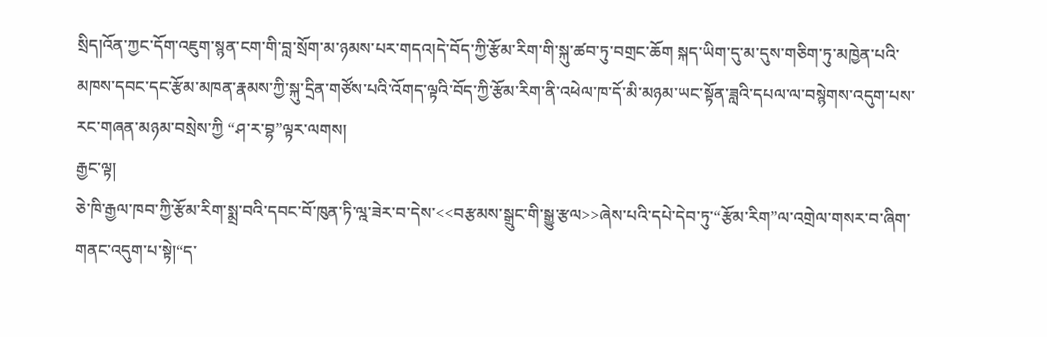སྲིད།འོན་ཀྱང་དོག་འཇུག་སྙན་ངག་གི་བླ་སྲོག་མ་ཉམས་པར་གདའ།དེ་བོད་ཀྱི་རྩོམ་རིག་གི་སྐུ་ཚབ་ཏུ་བགྲང་ཆོག སྐད་ཡིག་དུ་མ་དུས་གཅིག་ཏུ་མཁྱེན་པའི་མཁས་དབང་དང་རྩོམ་མཁན་རྣམས་ཀྱི་སྐུ་དྲིན་གཙོས་པའི་འོགད་ལྟའི་བོད་ཀྱི་རྩོམ་རིག་ནི་འཕེལ་ཁ་དོ་མི་མཉམ་ཡང་སྟོན་ཟླའི་དཔལ་ལ་བསྙེགས་འདུག་པས་རང་གཞན་མཉམ་བསྲེས་ཀྱི “ཤ་ར་བྷ”ལྟར་ལགས།
རྒྱང་ལྟ།
ཅེ་ཁི་རྒྱལ་ཁབ་ཀྱི་རྩོམ་རིག་སྨྲ་བའི་དབང་བོ་ཁུན་ཏི་ལྰ་ཟེར་བ་དེས་<<བརྩམས་སྒྲུང་གི་སྒྱུ་རྩལ>>ཞེས་པའི་དཔེ་དེབ་ཏུ་“རྩོམ་རིག”ལ་འགྲེལ་གསར་བ་ཞིག་གནང་འདུག་པ་སྟེ།“ད་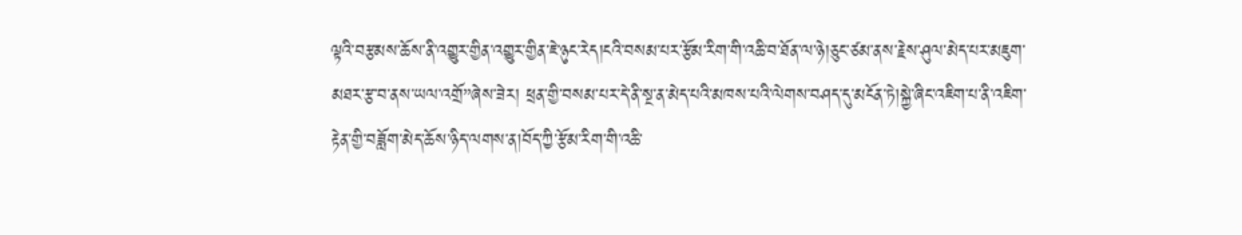ལྟའི་བརྩམས་ཆོས་ནི་འགྱུར་གྱིན་འགྱུར་གྱིན་ཇེ་ཉུང་རེད།ངའི་བསམ་པར་རྩོམ་རིག་གི་འཆི་བ་ཐོན་ལ་ཉེ།ཅུང་ཙམ་ནས་རྗེས་ཤུལ་མེད་པར་མཇུག་མཐར་རྩ་བ་ནས་ཡལ་འགྲོ”ཞེས་ཟེར། ཕྲན་གྱི་བསམ་པར་དེ་ནི་སྔ་ན་མེད་པའི་མཁས་པའི་ལེགས་བཤད་དུ་མངོན་ཏེ།སྐྱེ་ཞིང་འཇིག་པ་ནི་འཇིག་རྟེན་གྱི་བཟློག་མེད་ཆོས་ཉིད་ལགས་ན།བོད་ཀྱི་རྩོམ་རིག་གི་འཆི་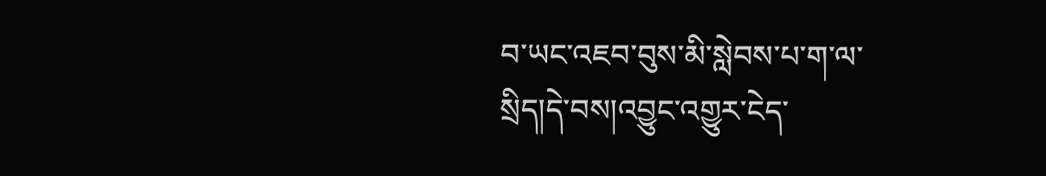བ་ཡང་འཇབ་བུས་མི་སླེབས་པ་ག་ལ་སྲིད།དེ་བས།འབྱུང་འགྱུར་ངེད་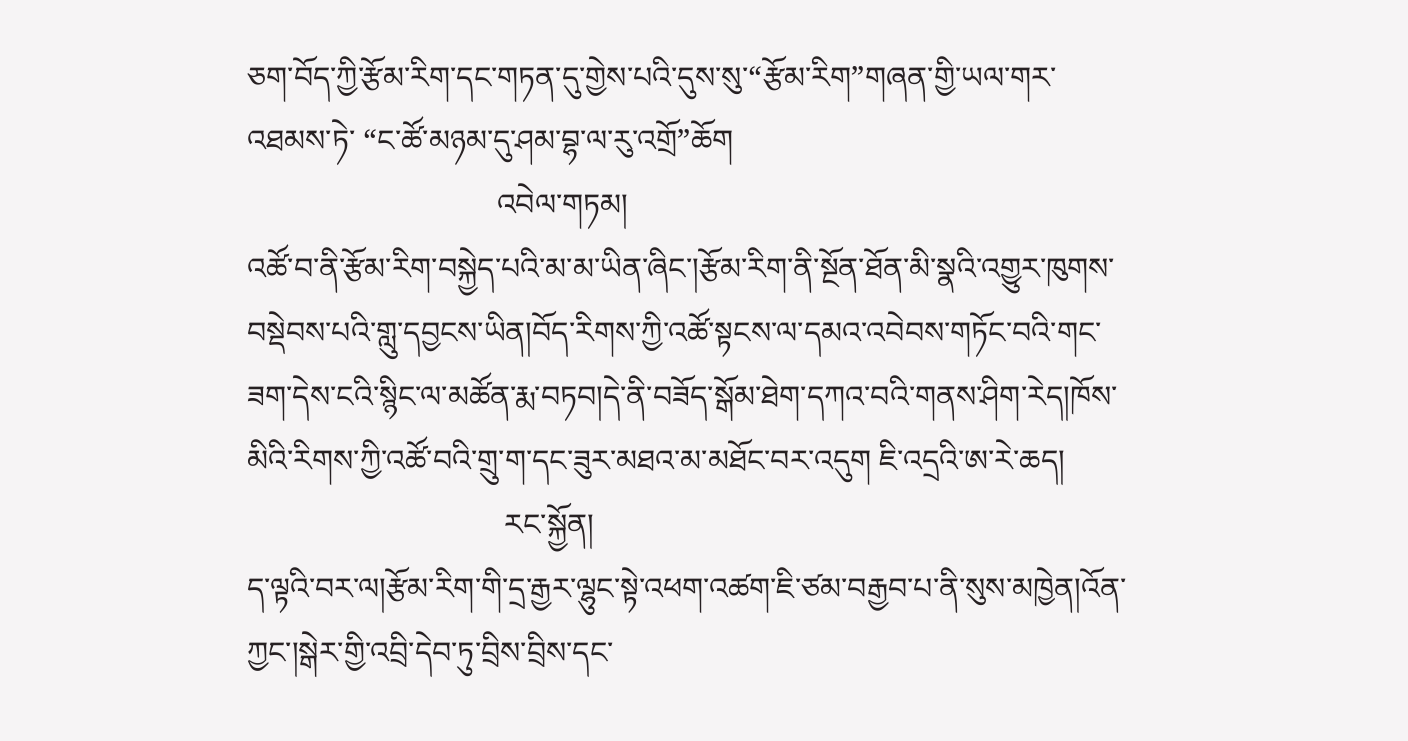ཅག་བོད་ཀྱི་རྩོམ་རིག་དང་གཏན་དུ་གྱེས་པའི་དུས་སུ་“རྩོམ་རིག”གཞན་གྱི་ཡལ་གར་འཐམས་ཏེ་ “ང་ཚོ་མཉམ་དུ་ཤམ་བྷ་ལ་རུ་འགྲོ”ཆོག
                                འབེལ་གཏམ།
འཚོ་བ་ནི་རྩོམ་རིག་བསྐྱེད་པའི་མ་མ་ཡིན་ཞིང་།རྩོམ་རིག་ནི་སྔོན་ཐོན་མི་སྣའི་འགྱུར་ཁུགས་བསྡེབས་པའི་གླུ་དབྱངས་ཡིན།བོད་རིགས་ཀྱི་འཚོ་སྟངས་ལ་དམའ་འབེབས་གཏོང་བའི་གང་ཟག་དེས་ངའི་སྙིང་ལ་མཚོན་རྨ་བཏབ།དེ་ནི་བཟོད་སྒོམ་ཐེག་དཀའ་བའི་གནས་ཤིག་རེད།ཁོས་མིའི་རིགས་ཀྱི་འཚོ་བའི་གྲུ་ག་དང་ཟུར་མཐའ་མ་མཐོང་བར་འདུག ཇི་འདྲའི་ཨ་རེ་ཆད།
                                 རང་སྐྱོན།
ད་ལྟའི་བར་ལ།རྩོམ་རིག་གི་དྲ་རྒྱར་ལྷུང་སྟེ་འཕག་འཚག་ཇི་ཙམ་བརྒྱབ་པ་ནི་སུས་མཁྱེན།འོན་ཀྱང་།སྒེར་གྱི་འབྲི་དེབ་ཏུ་བྲིས་བྲིས་དང་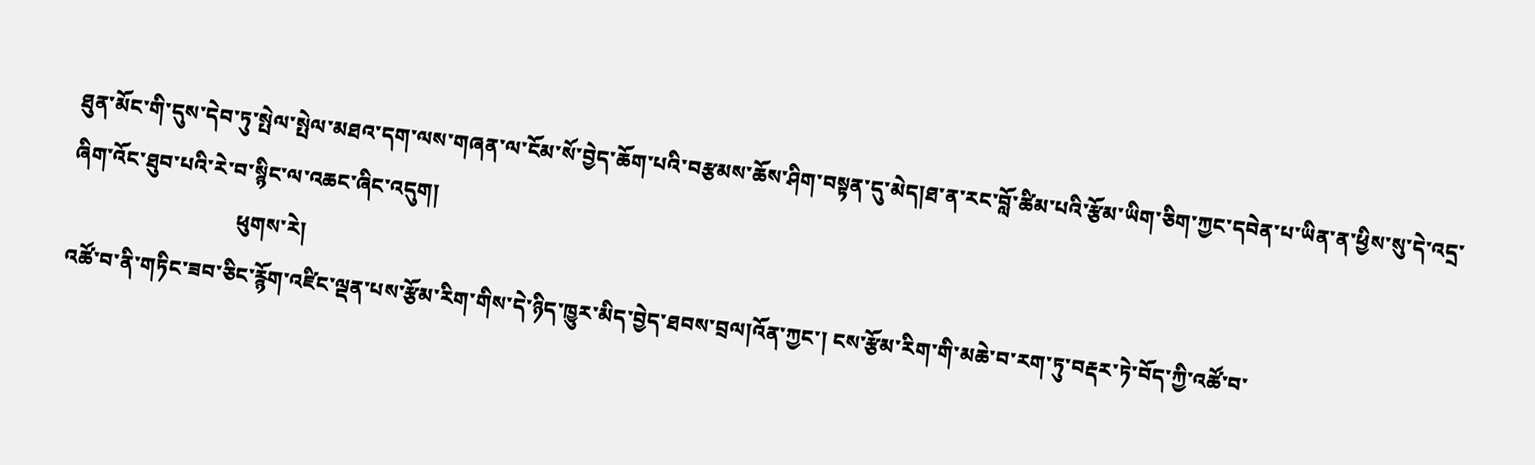ཐུན་མོང་གི་དུས་དེབ་ཏུ་སྤེལ་སྤེལ་མཐའ་དག་ལས་གཞན་ལ་ངོམ་སོ་བྱེད་ཆོག་པའི་བརྩམས་ཆོས་ཤིག་བསྟན་དུ་མེད།ཐ་ན་རང་བློ་ཚིམ་པའི་རྩོམ་ཡིག་ཅིག་ཀྱང་དབེན་པ་ཡིན་ན་ཕྱིས་སུ་དེ་འདྲ་ཞིག་འོང་ཐུབ་པའི་རེ་བ་སྙིང་ལ་འཆང་ཞིང་འདུག།
                                ཕུགས་རེ།
འཚོ་བ་ནི་གཏིང་ཟབ་ཅིང་རྙོག་འཛིང་ལྡན་པས་རྩོམ་རིག་གིས་དེ་ཉིད་ཁྱུར་མིད་བྱེད་ཐབས་བྲལ།འོན་ཀྱང་། ངས་རྩོམ་རིག་གི་མཆེ་བ་རག་ཏུ་བརྡར་ཏེ་བོད་ཀྱི་འཚོ་བ་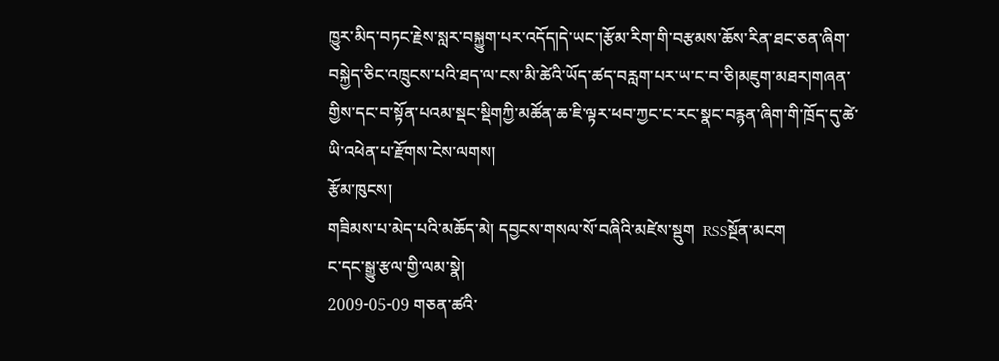ཁྱུར་མིད་བཏང་རྗེས་སླར་བསྐྱུག་པར་འདོད།དེ་ཡང་།རྩོམ་རིག་གི་བརྩམས་ཆོས་རིན་ཐང་ཅན་ཞིག་བསྐྱེད་ཅིང་འཁྲུངས་པའི་ཐད་ལ་ངས་མི་ཚེའི་ཡོད་ཚད་བརླག་པར་ཡ་ང་བ་ཅི།མཇུག་མཐར།གཞན་གྱིས་དང་བ་སྟོན་པའམ་སྡང་སྡིགཀྱི་མཚོན་ཆ་ཇི་ལྟར་ཕབ་ཀྱང་ང་རང་སྣང་བརྙན་ཞིག་གི་ཁྲོད་དུ་ཚེ་ཡི་འཕེན་པ་རྫོགས་ངེས་ལགས།
རྩོམ་ཁུངས།
གཟིམས་པ་མེད་པའི་མཆོད་མེ། དབྱངས་གསལ་སོ་བཞིའི་མཛེས་སྡུག  RSSསྔོན་མངག
ང་དང་སྒྱུ་རྩལ་གྱི་ལམ་སྣེ།
2009-05-09 གཅན་ཚའི་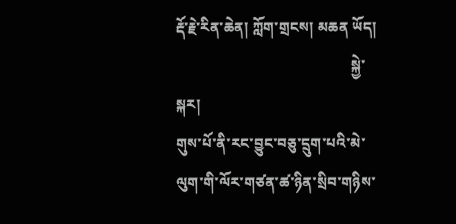རྡོ་རྗེ་རིན་ཆེན། ཀློག་གྲངས། མཆན ཡོད།
                                                སྐྱེ་སྐར།
གུས་པོ་ནི་རང་བྱུང་བཅུ་དྲུག་པའི་མེ་ལུག་གི་ལོར་གཙན་ཚ་ཉིན་སྲིབ་གཉིས་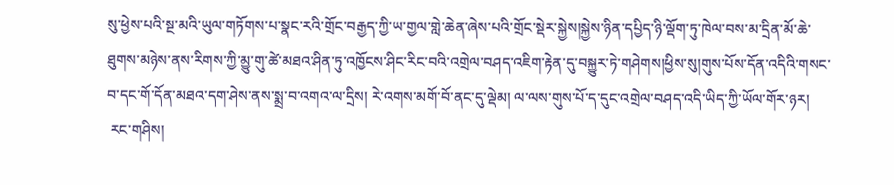སུ་ཕྱེས་པའི་སྔ་མའི་ཡུལ་གཏོགས་པ་སྣང་རའི་གྲོང་བརྒྱད་ཀྱི་ཡ་གྱལ་གླེ་ཆེན་ཞེས་པའི་གྲོང་སྡེར་སྐྱེས།སྐྱེས་ཉིན་དཔྱིད་ཉི་ལྡོག་ཏུ་ཁེལ་བས་མ་དྲིན་མོ་ཆེ་ཐུགས་མཉེས་ནས་རིགས་ཀྱི་མྱུ་གུ་ཚེ་མཐའ་ཤིན་ཏུ་འཁྱོངས་ཤིང་རིང་བའི་འགྲེལ་བཤད་འཇིག་རྟེན་དུ་བསྐྱུར་ཏེ་གཤེགས།ཕྱིས་སུ།གུས་པོས་དོན་འདིའི་གསང་བ་དང་གོ་དོན་མཐའ་དག་ཤེས་ནས་སྨྲ་བ་འགའ་ལ་དྲིས། རེ་འགས་མགོ་བོ་ནང་དུ་ལྡེམ། ལ་ལས་གུས་པོ་ད་དུང་འགྲེལ་བཤད་འདི་ཡིད་ཀྱི་ཡོལ་གོར་ཉར།
 རང་གཤིས།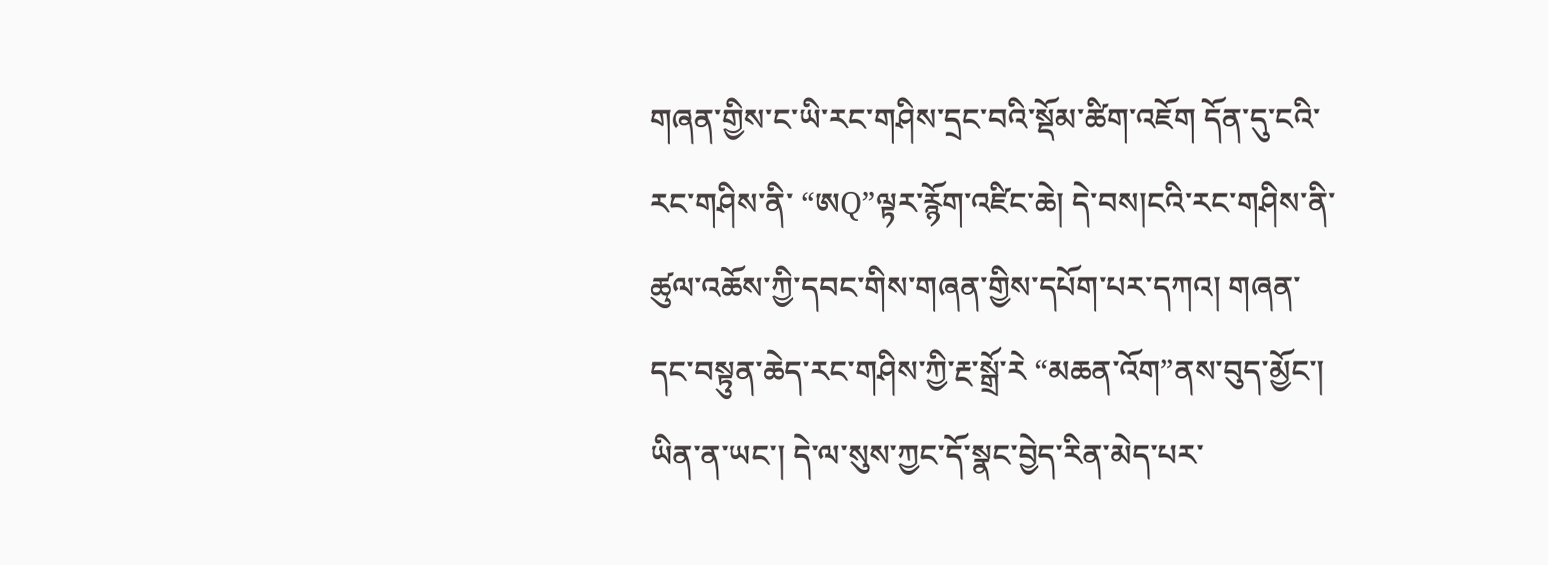གཞན་གྱིས་ང་ཡི་རང་གཤིས་དྲང་བའི་སྡོམ་ཚིག་འཇོག དོན་དུ་ངའི་རང་གཤིས་ནི་ “ཨQ”ལྟར་རྙོག་འཛིང་ཆེ། དེ་བས།ངའི་རང་གཤིས་ནི་ཚུལ་འཆོས་ཀྱི་དབང་གིས་གཞན་གྱིས་དཔོག་པར་དཀའ། གཞན་དང་བསྟུན་ཆེད་རང་གཤིས་ཀྱི་རྔ་སྒྲོ་རེ “མཆན་འོག”ནས་བུད་མྱོང་། ཡིན་ན་ཡང་། དེ་ལ་སུས་ཀྱང་དོ་སྣང་བྱེད་རིན་མེད་པར་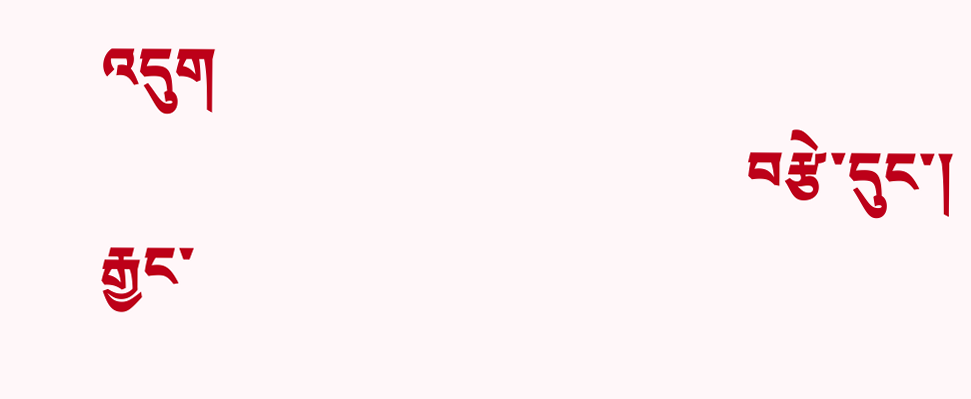འདུག
                                              བརྩེ་དུང་།
རྒྱང་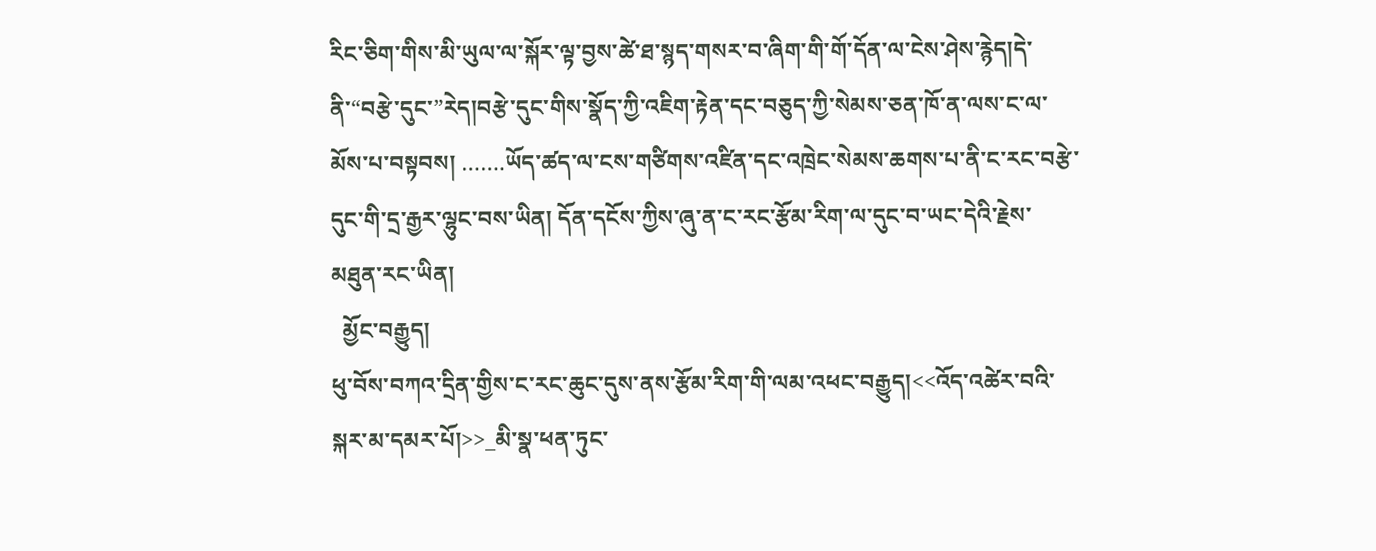རིང་ཅིག་གིས་མི་ཡུལ་ལ་སྐོར་ལྟ་བྱས་ཚེ་ཐ་སྙད་གསར་བ་ཞིག་གི་གོ་དོན་ལ་ངེས་ཤེས་རྙེད།དེ་ནི་“བརྩེ་དུང་”རེད།བརྩེ་དུང་གིས་སྣོད་ཀྱི་འཇིག་རྟེན་དང་བཅུད་ཀྱི་སེམས་ཅན་ཁོ་ན་ལས་ང་ལ་མོས་པ་བསྟབས། …….ཡོད་ཚད་ལ་ངས་གཙིགས་འཛིན་དང་འཁྲེང་སེམས་ཆགས་པ་ནི་ང་རང་བརྩེ་དུང་གི་དྲ་རྒྱར་ལྷུང་བས་ཡིན། དོན་དངོས་ཀྱིས་ཞུ་ན་ང་རང་རྩོམ་རིག་ལ་དུང་བ་ཡང་དེའི་རྗེས་མཐུན་རང་ཡིན།
  མྱོང་བརྒྱུད།
ཕུ་བོས་བཀའ་དྲིན་གྱིས་ང་རང་ཆུང་དུས་ནས་རྩོམ་རིག་གི་ལམ་འཕང་བརྒྱུད།<<འོད་འཚེར་བའི་སྐར་མ་དམར་པོ།>>_མི་སྣ་ཕན་ཏུང་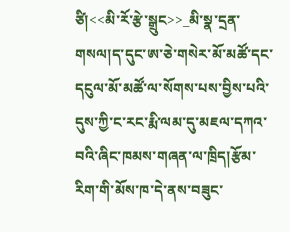ཙི།<<མི་རོ་རྩེ་སྒྲུང>>_མི་སྣ་དྲན་གསལ།ད་དུང་ཨ་ཅེ་གསེར་མོ་མཚོ་དང་དངུལ་མོ་མཚོ་ལ་སོགས་པས་བྱིས་པའི་དུས་ཀྱི་ང་རང་རྨི་ལམ་དུ་མཇལ་དཀའ་བའི་ཞིང་ཁམས་གཞན་ལ་ཁྲིད།རྩོམ་རིག་གི་མོས་ཁ་དེ་ནས་བཟུང་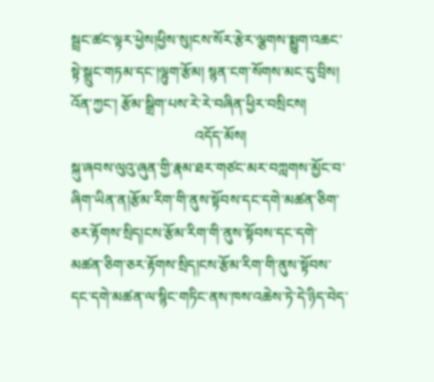སྦྲང་ཚང་ལྟར་ཕྱེས།ཕྱིས་སུ།ངས་སོར་རྩེར་ལྕགས་སྨྱུག་འཆང་སྟེ་སྒྲུང་གཏམ་དང་།ལྷུག་རྩོམ། སྙན་ངག་སོགས་མང་དུ་བྲིས། འོན་ཀྱང་། རྩོམ་སྒྲིག་པས་རེ་རེ་བཞིན་ཕྱིར་བསྲིངས།
                                  འདོད་མོས།
སྐུ་ཞབས་ལུའུ་ཞུན་གྱི་རྣམ་ཐར་གཙང་མར་བཀླགས་མྱོང་བ་ཞིག་ཡིན་ན།རྩོམ་རིག་གི་ནུས་སྟོབས་དང་དགེ་མཚན་ཅིག་ཅར་རྟོགས་སྲིད།ངས་རྩོམ་རིག་གི་ནུས་སྟོབས་དང་དགེ་མཚན་ཅིག་ཅར་རྟོགས་སྲིད།ངས་རྩོམ་རིག་གི་ནུས་སྟོབས་དང་དགེ་མཚན་ལ་སྙིང་གཏིང་ནས་ཁས་འཆེས་ཏེ་དེ་ཉིད་བེད་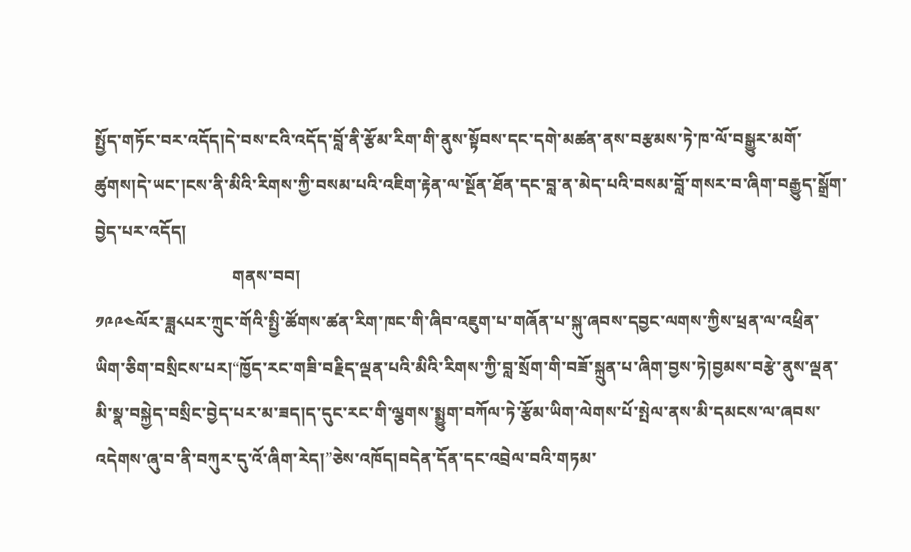སྤྱོད་གཏོང་བར་འདོད།དེ་བས་ངའི་འདོད་བློ་ནི་རྩོམ་རིག་གི་ནུས་སྟོབས་དང་དགེ་མཚན་ནས་བརྩམས་ཏེ་ཁ་ལོ་བསྒྱུར་མགོ་ཚུགས།དེ་ཡང་།ངས་ནི་མིའི་རིགས་ཀྱི་བསམ་པའི་འཇིག་རྟེན་ལ་སྔོན་ཐོན་དང་བླ་ན་མེད་པའི་བསམ་བློ་གསར་བ་ཞིག་བརྒྱུད་སྒྲོག་བྱེད་པར་འདོད།
                                 གནས་བབ།
༡༩༩༤ལོར་ཟླ༨པར་ཀྲུང་གོའི་སྤྱི་ཚོགས་ཚན་རིག་ཁང་གི་ཞིབ་འཇུག་པ་གཞོན་པ་སྐུ་ཞབས་དབྱང་ལགས་ཀྱིས་ཕྲན་ལ་འཕྲིན་ཡིག་ཅིག་བསྲིངས་པར།“ཁྱོད་རང་གཟི་བརྗིད་ལྡན་པའི་མིའི་རིགས་ཀྱི་བླ་སྲོག་གི་བཟོ་སྐྲུན་པ་ཞིག་བྱས་ཏེ།བྱམས་བརྩེ་ནུས་ལྡན་མི་སྣ་བསྐྱེད་བསྲིང་བྱེད་པར་མ་ཟད།ད་དུང་རང་གི་ལྕགས་སྨྱུག་བཀོལ་ཏེ་རྩོམ་ཡིག་ལེགས་པོ་སྤེལ་ནས་མི་དམངས་ལ་ཞབས་འདེགས་ཞུ་བ་ནི་བཀུར་དུ་འོ་ཞིག་རེད།”ཅེས་འཁོད།བདེན་དོན་དང་འབྲེལ་བའི་གཏམ་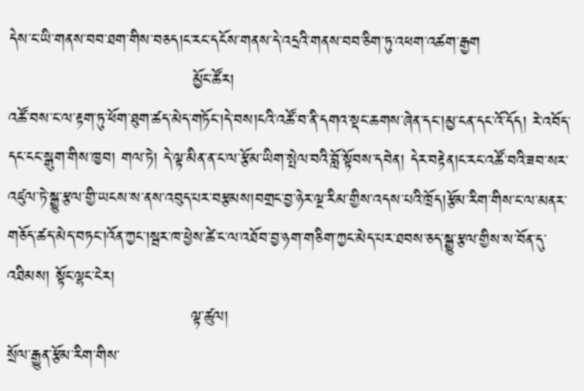དེས་ང་ཡི་གནས་བབ་ཐག་གིས་བཅད།ང་རང་དངོས་གནས་དེ་འདྲའི་གནས་བབ་ཅིག་ཏུ་འཕག་འཚག་རྒྱག
                                 མྱོང་ཚོར།
འཚོ་བས་ང་ལ་རྟག་ཏུ་ཕོག་ཐུག་ཚད་མེད་གཏོང་།དེ་བས།ངའི་འཚོ་བ་ནི་དགའ་སྡང་ཆགས་ཞེན་དང་།མྱ་ངན་དང་འོ་དོད། རེ་འབོད་དང་ངང་སྒུག་གིས་ཁྱབ། གལ་ཏེ། དེ་ལྟ་མིན་ན་ང་ལ་རྩོམ་ཡིག་སྤེལ་བའི་བློ་སྟོབས་དབེན། དེར་བརྟེན།ང་རང་འཚོ་བའི་ཟབ་སར་འཛུལ་ཏེ་སྒྱུ་རྩལ་གྱི་ཡངས་ས་ནས་འབུད་པར་བརྩམས།བགྲང་བྱ་ཉེར་ལྔ་རིམ་གྱིས་འདས་པའི་ཁྲོད།རྩོམ་རིག་གིས་ང་ལ་མནར་གཅོད་ཚད་མེད་བཏང་།འོན་ཀྱང་།སྦར་ཁ་ཕྱེས་ཚེ་ང་ལ་འཐོབ་བྱ་ཉག་གཅིག་ཀྱང་མེད་པར་ཐབས་ཅད་སྒྱུ་རྩལ་གྱིས་ས་བོན་དུ་འཐིམས། སྟོང་ལྷང་ངེར།
                                 ལྟ་ཚུལ།
སྲོལ་རྒྱུན་རྩོམ་རིག་གིས་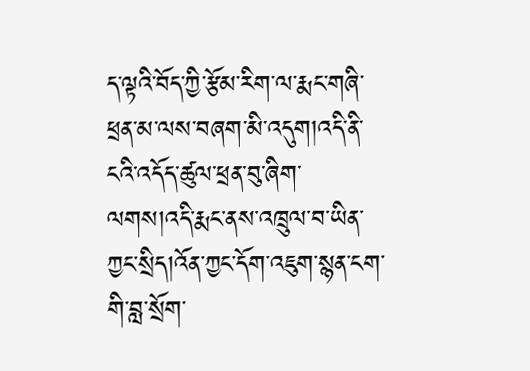ད་ལྟའི་བོད་ཀྱི་རྩོམ་རིག་ལ་རྨང་གཞི་ཕྲན་མ་ལས་བཞག་མི་འདུག།འདི་ནི་ངའི་འདོད་ཚུལ་ཕྲན་བུ་ཞིག་ལགས།འདི་རྨང་ནས་འཁྲུལ་བ་ཡིན་ཀྱང་སྲིད།འོན་ཀྱང་དོག་འཇུག་སྙན་ངག་གི་བླ་སྲོག་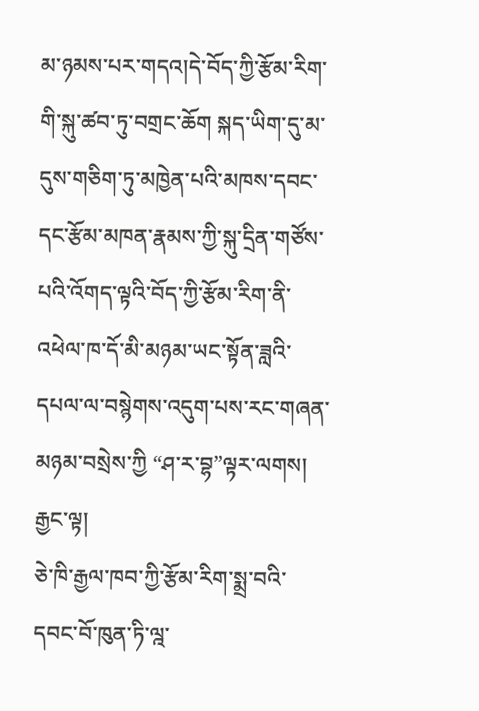མ་ཉམས་པར་གདའ།དེ་བོད་ཀྱི་རྩོམ་རིག་གི་སྐུ་ཚབ་ཏུ་བགྲང་ཆོག སྐད་ཡིག་དུ་མ་དུས་གཅིག་ཏུ་མཁྱེན་པའི་མཁས་དབང་དང་རྩོམ་མཁན་རྣམས་ཀྱི་སྐུ་དྲིན་གཙོས་པའི་འོགད་ལྟའི་བོད་ཀྱི་རྩོམ་རིག་ནི་འཕེལ་ཁ་དོ་མི་མཉམ་ཡང་སྟོན་ཟླའི་དཔལ་ལ་བསྙེགས་འདུག་པས་རང་གཞན་མཉམ་བསྲེས་ཀྱི “ཤ་ར་བྷ”ལྟར་ལགས།
རྒྱང་ལྟ།
ཅེ་ཁི་རྒྱལ་ཁབ་ཀྱི་རྩོམ་རིག་སྨྲ་བའི་དབང་བོ་ཁུན་ཏི་ལྰ་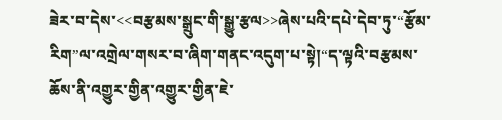ཟེར་བ་དེས་<<བརྩམས་སྒྲུང་གི་སྒྱུ་རྩལ>>ཞེས་པའི་དཔེ་དེབ་ཏུ་“རྩོམ་རིག”ལ་འགྲེལ་གསར་བ་ཞིག་གནང་འདུག་པ་སྟེ།“ད་ལྟའི་བརྩམས་ཆོས་ནི་འགྱུར་གྱིན་འགྱུར་གྱིན་ཇེ་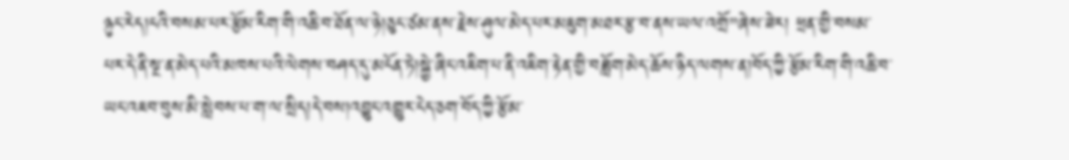ཉུང་རེད།ངའི་བསམ་པར་རྩོམ་རིག་གི་འཆི་བ་ཐོན་ལ་ཉེ།ཅུང་ཙམ་ནས་རྗེས་ཤུལ་མེད་པར་མཇུག་མཐར་རྩ་བ་ནས་ཡལ་འགྲོ”ཞེས་ཟེར། ཕྲན་གྱི་བསམ་པར་དེ་ནི་སྔ་ན་མེད་པའི་མཁས་པའི་ལེགས་བཤད་དུ་མངོན་ཏེ།སྐྱེ་ཞིང་འཇིག་པ་ནི་འཇིག་རྟེན་གྱི་བཟློག་མེད་ཆོས་ཉིད་ལགས་ན།བོད་ཀྱི་རྩོམ་རིག་གི་འཆི་བ་ཡང་འཇབ་བུས་མི་སླེབས་པ་ག་ལ་སྲིད།དེ་བས།འབྱུང་འགྱུར་ངེད་ཅག་བོད་ཀྱི་རྩོམ་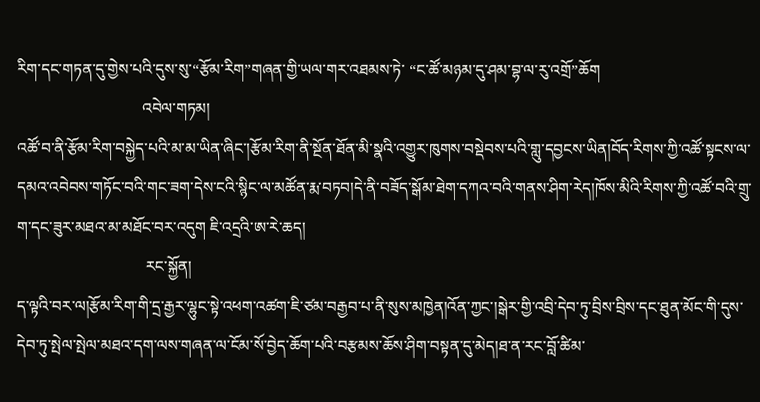རིག་དང་གཏན་དུ་གྱེས་པའི་དུས་སུ་“རྩོམ་རིག”གཞན་གྱི་ཡལ་གར་འཐམས་ཏེ་ “ང་ཚོ་མཉམ་དུ་ཤམ་བྷ་ལ་རུ་འགྲོ”ཆོག
                                འབེལ་གཏམ།
འཚོ་བ་ནི་རྩོམ་རིག་བསྐྱེད་པའི་མ་མ་ཡིན་ཞིང་།རྩོམ་རིག་ནི་སྔོན་ཐོན་མི་སྣའི་འགྱུར་ཁུགས་བསྡེབས་པའི་གླུ་དབྱངས་ཡིན།བོད་རིགས་ཀྱི་འཚོ་སྟངས་ལ་དམའ་འབེབས་གཏོང་བའི་གང་ཟག་དེས་ངའི་སྙིང་ལ་མཚོན་རྨ་བཏབ།དེ་ནི་བཟོད་སྒོམ་ཐེག་དཀའ་བའི་གནས་ཤིག་རེད།ཁོས་མིའི་རིགས་ཀྱི་འཚོ་བའི་གྲུ་ག་དང་ཟུར་མཐའ་མ་མཐོང་བར་འདུག ཇི་འདྲའི་ཨ་རེ་ཆད།
                                 རང་སྐྱོན།
ད་ལྟའི་བར་ལ།རྩོམ་རིག་གི་དྲ་རྒྱར་ལྷུང་སྟེ་འཕག་འཚག་ཇི་ཙམ་བརྒྱབ་པ་ནི་སུས་མཁྱེན།འོན་ཀྱང་།སྒེར་གྱི་འབྲི་དེབ་ཏུ་བྲིས་བྲིས་དང་ཐུན་མོང་གི་དུས་དེབ་ཏུ་སྤེལ་སྤེལ་མཐའ་དག་ལས་གཞན་ལ་ངོམ་སོ་བྱེད་ཆོག་པའི་བརྩམས་ཆོས་ཤིག་བསྟན་དུ་མེད།ཐ་ན་རང་བློ་ཚིམ་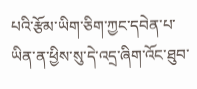པའི་རྩོམ་ཡིག་ཅིག་ཀྱང་དབེན་པ་ཡིན་ན་ཕྱིས་སུ་དེ་འདྲ་ཞིག་འོང་ཐུབ་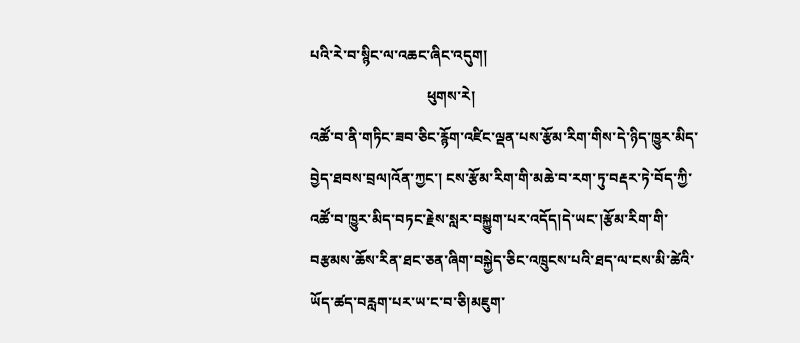པའི་རེ་བ་སྙིང་ལ་འཆང་ཞིང་འདུག།
                                ཕུགས་རེ།
འཚོ་བ་ནི་གཏིང་ཟབ་ཅིང་རྙོག་འཛིང་ལྡན་པས་རྩོམ་རིག་གིས་དེ་ཉིད་ཁྱུར་མིད་བྱེད་ཐབས་བྲལ།འོན་ཀྱང་། ངས་རྩོམ་རིག་གི་མཆེ་བ་རག་ཏུ་བརྡར་ཏེ་བོད་ཀྱི་འཚོ་བ་ཁྱུར་མིད་བཏང་རྗེས་སླར་བསྐྱུག་པར་འདོད།དེ་ཡང་།རྩོམ་རིག་གི་བརྩམས་ཆོས་རིན་ཐང་ཅན་ཞིག་བསྐྱེད་ཅིང་འཁྲུངས་པའི་ཐད་ལ་ངས་མི་ཚེའི་ཡོད་ཚད་བརླག་པར་ཡ་ང་བ་ཅི།མཇུག་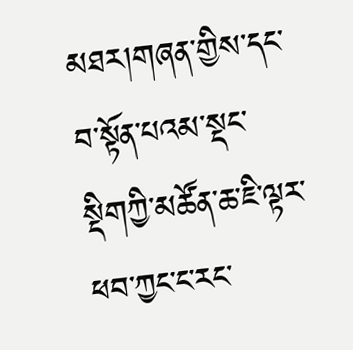མཐར།གཞན་གྱིས་དང་བ་སྟོན་པའམ་སྡང་སྡིགཀྱི་མཚོན་ཆ་ཇི་ལྟར་ཕབ་ཀྱང་ང་རང་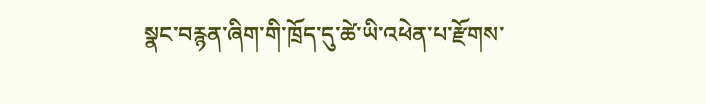སྣང་བརྙན་ཞིག་གི་ཁྲོད་དུ་ཚེ་ཡི་འཕེན་པ་རྫོགས་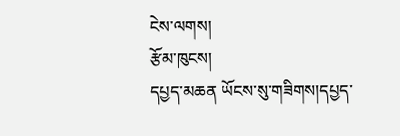ངེས་ལགས།
རྩོམ་ཁུངས།
དཔྱད་མཆན ཡོངས་སུ་གཟིགས།དཔྱད་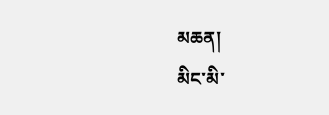མཆན།
མིང་མི་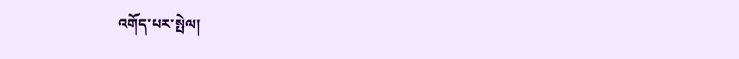འགོད་པར་སྤེལ།